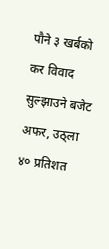पौने ३ खर्बको कर विवाद सुल्झाउने बजेट अफर, उठ्ला ४० प्रतिशत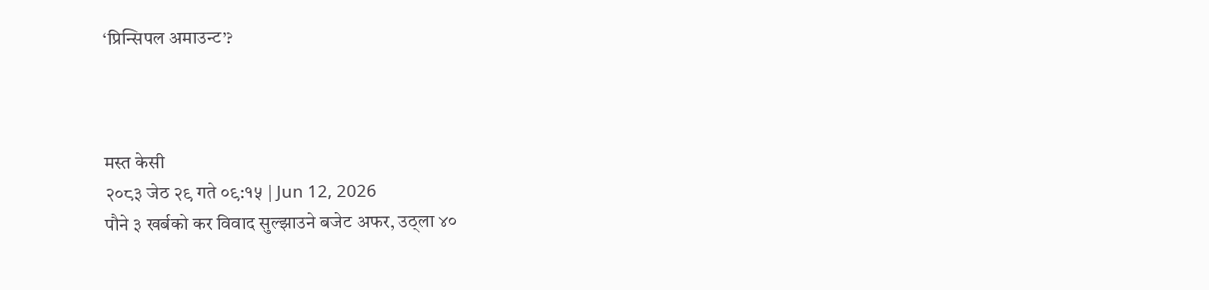‘प्रिन्सिपल अमाउन्ट’?



मस्त केसी
२०८३ जेठ २९ गते ०९:१५ | Jun 12, 2026
पौने ३ खर्बको कर विवाद सुल्झाउने बजेट अफर, उठ्ला ४०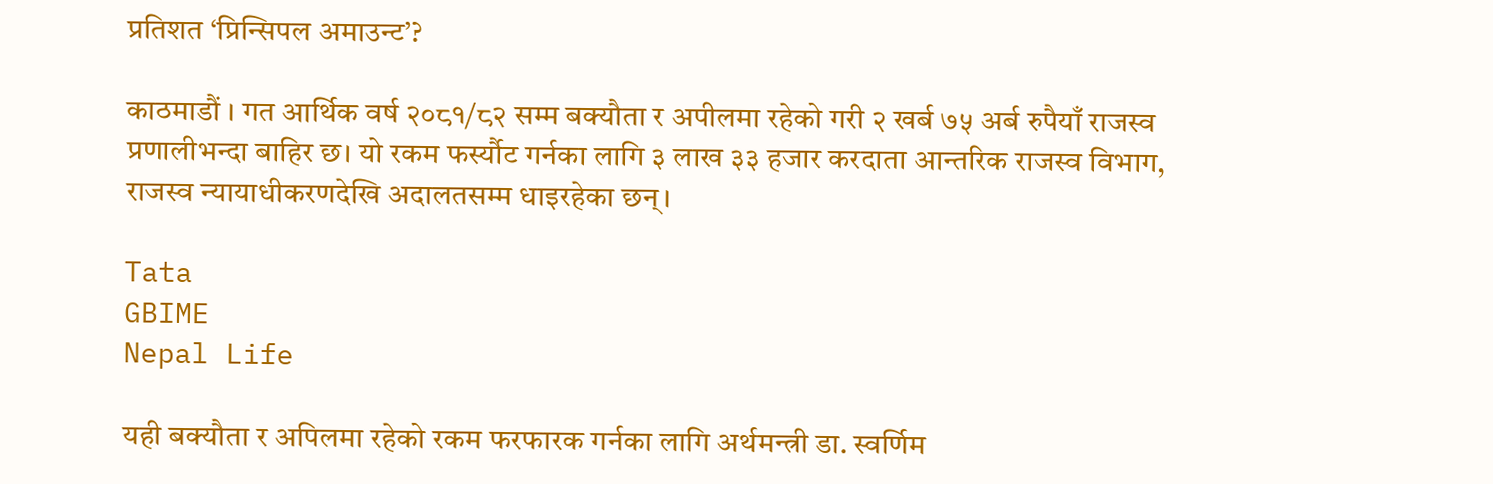प्रतिशत ‘प्रिन्सिपल अमाउन्ट’?

काठमाडौं । गत आर्थिक वर्ष २०८१/८२ सम्म बक्यौता र अपीलमा रहेको गरी २ खर्ब ७५ अर्ब रुपैयाँ राजस्व प्रणालीभन्दा बाहिर छ। यो रकम फर्स्यौट गर्नका लागि ३ लाख ३३ हजार करदाता आन्तरिक राजस्व विभाग, राजस्व न्यायाधीकरणदेखि अदालतसम्म धाइरहेका छन्।

Tata
GBIME
Nepal Life

यही बक्यौता र अपिलमा रहेको रकम फरफारक गर्नका लागि अर्थमन्त्री डा. स्वर्णिम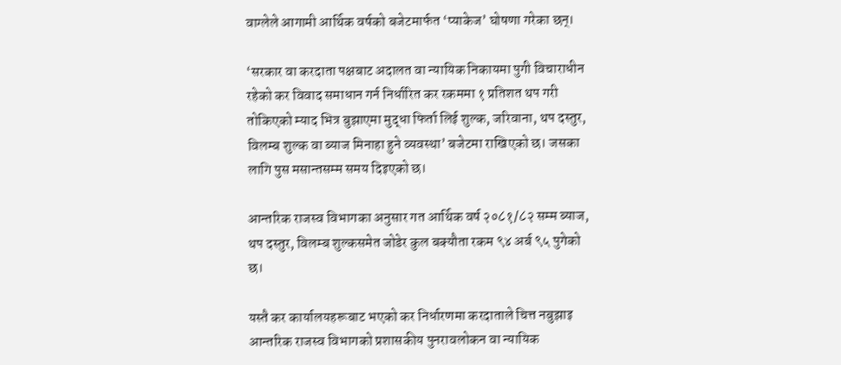वाग्लेले आगामी आर्थिक वर्षको बजेटमार्फत ‘प्याकेज’ घोषणा गरेका छन्।

‘सरकार वा करदाता पक्षबाट अदालत वा न्यायिक निकायमा पुगी विचाराधीन रहेको कर विवाद समाधान गर्न निर्धारित कर रकममा १ प्रतिशत थप गरी तोकिएको म्याद भित्र बुझाएमा मुद्धा फिर्ता लिई शुल्क, जरिवाना, थप दस्तुर, विलम्ब शुल्क वा ब्याज मिनाहा हुने व्यवस्था’ बजेटमा राखिएको छ। जसका लागि पुस मसान्तसम्म समय दिइएको छ।

आन्तरिक राजस्व विभागका अनुसार गत आर्थिक वर्ष २०८१/८२ सम्म ब्याज, थप दस्तुर, विलम्ब शुल्कसमेत जोडेर कुल बक्यौता रकम ९४ अर्ब ९५ पुगेको छ।

यस्तै कर कार्यालयहरूबाट भएको कर निर्धारणमा करदाताले चित्त नबुझाइ आन्तरिक राजस्व विभागको प्रशासकीय पुनरावलोकन वा न्यायिक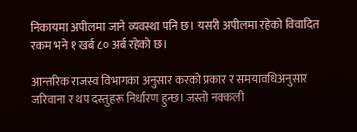निकायमा अपीलमा जाने व्यवस्था पनि छ। यसरी अपीलमा रहेको विवादित रकम भने १ खर्ब ८० अर्ब रहेको छ।

आन्तरिक राजस्व विभागका अनुसार करको प्रकार र समयावधिअनुसार जरिवाना र थप दस्तुहरू निर्धारण हुन्छ। जस्तो नक्कली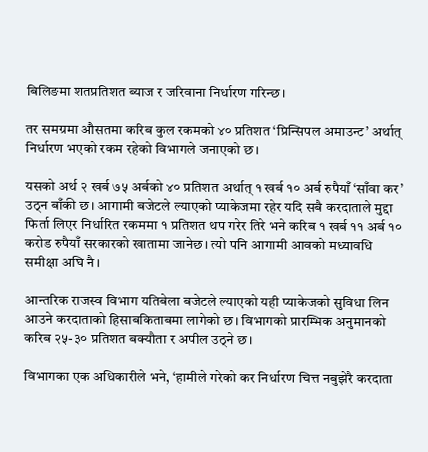बिलिङमा शतप्रतिशत ब्याज र जरिवाना निर्धारण गरिन्छ।

तर समग्रमा औसतमा करिब कुल रकमको ४० प्रतिशत ‘प्रिन्सिपल अमाउन्ट’ अर्थात् निर्धारण भएको रकम रहेको विभागले जनाएको छ।

यसको अर्थ २ खर्ब ७५ अर्बको ४० प्रतिशत अर्थात् १ खर्ब १० अर्ब रुपैयाँ ‘साँवा कर’ उठ्न बाँकी छ। आगामी बजेटले ल्याएको प्याकेजमा रहेर यदि सबै करदाताले मुद्दा फिर्ता लिएर निर्धारित रकममा १ प्रतिशत थप गरेर तिरे भने करिब १ खर्ब ११ अर्ब १० करोड रुपैयाँ सरकारको खातामा जानेछ। त्यो पनि आगामी आवको मध्यावधि समीक्षा अघि नै।

आन्तरिक राजस्व विभाग यतिबेला बजेटले ल्याएको यही प्याकेजको सुविधा लिन आउने करदाताको हिसाबकिताबमा लागेको छ। विभागको प्रारम्भिक अनुमानको करिब २५-३० प्रतिशत बक्यौता र अपील उठ्ने छ।

विभागका एक अधिकारीले भने, ‘हामीले गरेको कर निर्धारण चित्त नबुझेरै करदाता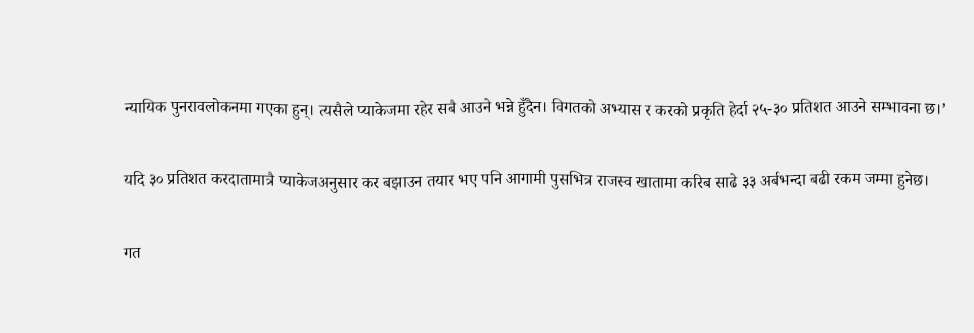न्यायिक पुनरावलोकनमा गएका हुन्। त्यसैले प्याकेजमा रहेर सबै आउने भन्ने हुँदैन। विगतको अभ्यास र करको प्रकृति हेर्दा २५-३० प्रतिशत आउने सम्भावना छ।’

यदि ३० प्रतिशत करदातामात्रै प्याकेजअनुसार कर बझाउन तयार भए पनि आगामी पुसभित्र राजस्व खातामा करिब साढे ३३ अर्बभन्दा बढी रकम जम्मा हुनेछ।

गत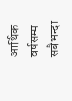आर्थिक वर्षसम्म सबैभन्दा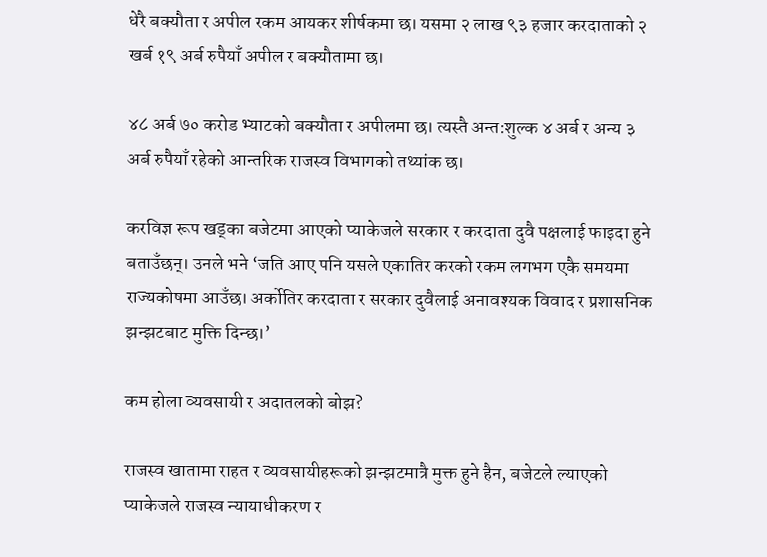धेरै बक्यौता र अपील रकम आयकर शीर्षकमा छ। यसमा २ लाख ९३ हजार करदाताको २ खर्ब १९ अर्ब रुपैयाँ अपील र बक्यौतामा छ।

४८ अर्ब ७० करोड भ्याटको बक्यौता र अपीलमा छ। त्यस्तै अन्त:शुल्क ४ अर्ब र अन्य ३ अर्ब रुपैयाँ रहेको आन्तरिक राजस्व विभागको तथ्यांक छ।

करविज्ञ रूप खड्का बजेटमा आएको प्याकेजले सरकार र करदाता दुवै पक्षलाई फाइदा हुने बताउँछन्। उनले भने ‘जति आए पनि यसले एकातिर करको रकम लगभग एकै समयमा राज्यकोषमा आउँछ। अर्कोतिर करदाता र सरकार दुवैलाई अनावश्यक विवाद र प्रशासनिक झन्झटबाट मुक्ति दिन्छ।’

कम होला व्यवसायी र अदातलको बोझ?

राजस्व खातामा राहत र व्यवसायीहरूको झन्झटमात्रै मुक्त हुने हैन, बजेटले ल्याएको प्याकेजले राजस्व न्यायाधीकरण र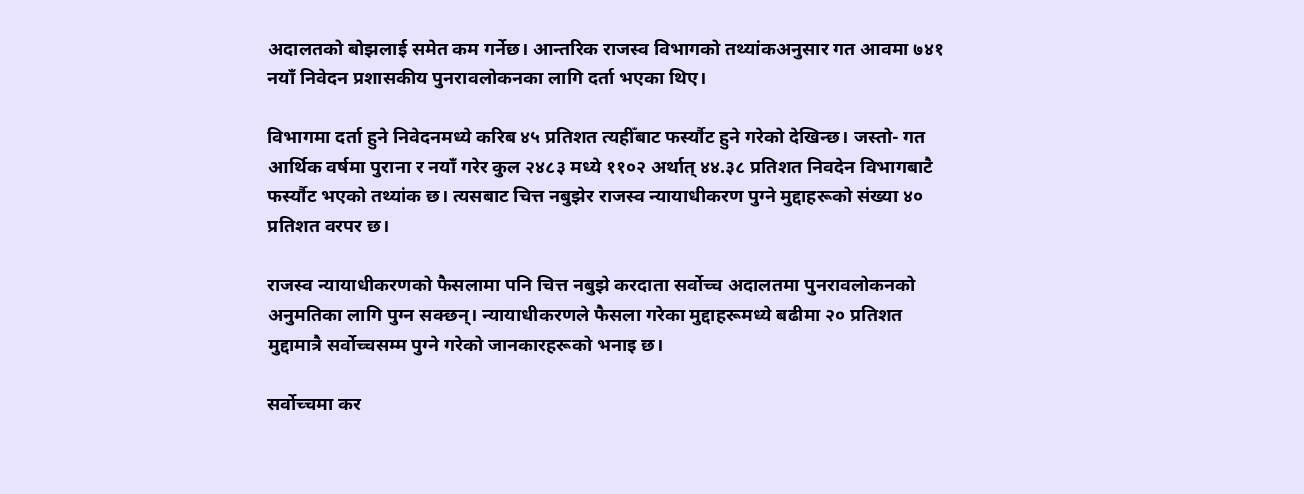अदालतको बोझलाई समेत कम गर्नेछ। आन्तरिक राजस्व विभागको तथ्यांकअनुसार गत आवमा ७४१ नयाँ निवेदन प्रशासकीय पुनरावलोकनका लागि दर्ता भएका थिए।

विभागमा दर्ता हुने निवेदनमध्ये करिब ४५ प्रतिशत त्यहीँबाट फर्स्यौट हुने गरेको देखिन्छ। जस्तो- गत आर्थिक वर्षमा पुराना र नयाँ गरेर कुल २४८३ मध्ये ११०२ अर्थात् ४४.३८ प्रतिशत निवदेन विभागबाटै फर्स्यौट भएको तथ्यांक छ। त्यसबाट चित्त नबुझेर राजस्व न्यायाधीकरण पुग्ने मुद्दाहरूको संख्या ४० प्रतिशत वरपर छ।

राजस्व न्यायाधीकरणको फैसलामा पनि चित्त नबुझे करदाता सर्वोच्च अदालतमा पुनरावलोकनको अनुमतिका लागि पुग्न सक्छन्। न्यायाधीकरणले फैसला गरेका मुद्दाहरूमध्ये बढीमा २० प्रतिशत मुद्दामात्रै सर्वोच्चसम्म पुग्ने गरेको जानकारहरूको भनाइ छ।

सर्वोच्चमा कर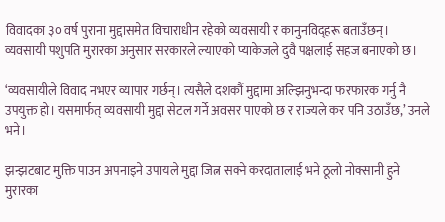विवादका ३० वर्ष पुराना मुद्दासमेत विचाराधीन रहेको व्यवसायी र कानुनविद्‌हरू बताउँछन्। व्यवसायी पशुपति मुरारका अनुसार सरकारले ल्याएको प्याकेजले दुवै पक्षलाई सहज बनाएको छ।

‘व्यवसायीले विवाद नभएर व्यापार गर्छन्। त्यसैले दशकौं मुद्दामा अल्झिनुभन्दा फरफारक गर्नु नै उपयुक्त हो। यसमार्फत् व्यवसायी मुद्दा सेटल गर्ने अवसर पाएको छ र राज्यले कर पनि उठाउँछ,’ उनले भने।

झन्झटबाट मुक्ति पाउन अपनाइने उपायले मुद्दा जित्न सक्ने करदातालाई भने ठूलो नोक्सानी हुने मुरारका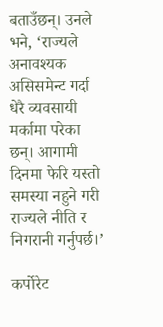बताउँछन्। उनले भने, ‘राज्यले अनावश्यक असिसमेन्ट गर्दा धेरै व्यवसायी मर्कामा परेका छन्। आगामी दिनमा फेरि यस्तो समस्या नहुने गरी राज्यले नीति र निगरानी गर्नुपर्छ।’

कर्पोरेट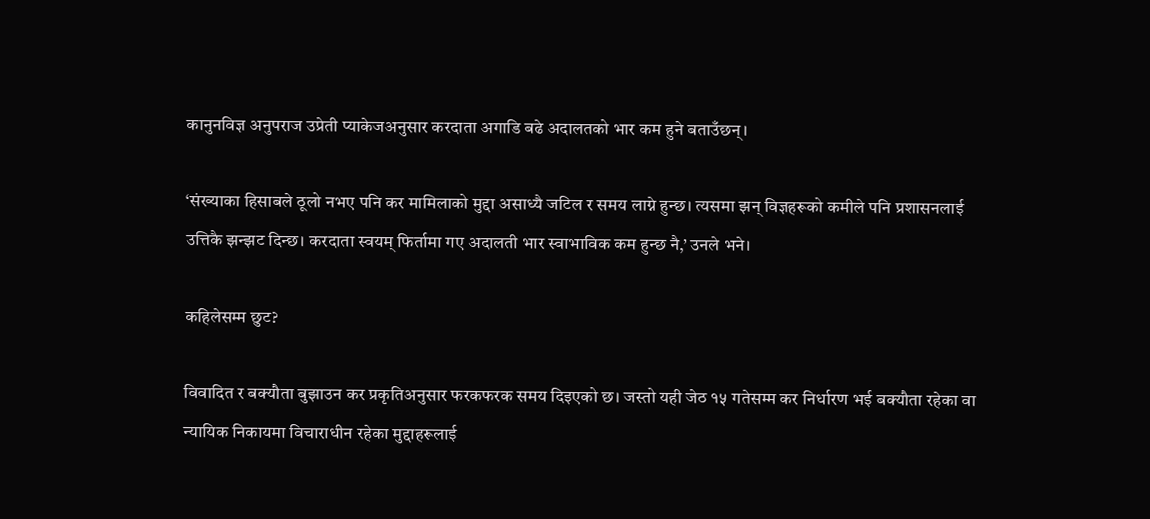कानुनविज्ञ अनुपराज उप्रेती प्याकेजअनुसार करदाता अगाडि बढे अदालतको भार कम हुने बताउँछन्।

‘संख्याका हिसाबले ठूलो नभए पनि कर मामिलाको मुद्दा असाध्यै जटिल र समय लाग्ने हुन्छ। त्यसमा झन् विज्ञहरूको कमीले पनि प्रशासनलाई उत्तिकै झन्झट दिन्छ। करदाता स्वयम् फिर्तामा गए अदालती भार स्वाभाविक कम हुन्छ नै,’ उनले भने।

कहिलेसम्म छुट?

विवादित र बक्यौता बुझाउन कर प्रकृतिअनुसार फरकफरक समय दिइएको छ। जस्तो यही जेठ १५ गतेसम्म कर निर्धारण भई बक्यौता रहेका वा न्यायिक निकायमा विचाराधीन रहेका मुद्दाहरूलाई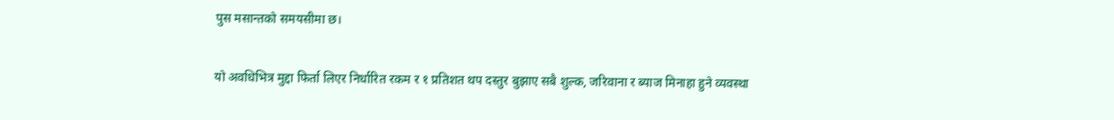पुस मसान्तको समयसीमा छ।

यो अवधिभित्र मुद्दा फिर्ता लिएर निर्धारित रकम र १ प्रतिशत थप दस्तुर बुझाए सबै शुल्क, जरिवाना र ब्याज मिनाहा हुने व्यवस्था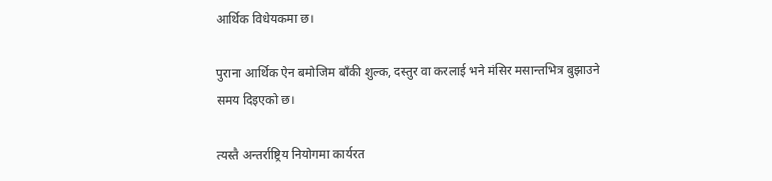आर्थिक विधेयकमा छ।

पुराना आर्थिक ऐन बमोजिम बाँकी शुल्क, दस्तुर वा करलाई भने मंसिर मसान्तभित्र बुझाउने समय दिइएको छ।

त्यस्तै अन्तर्राष्ट्रिय नियोगमा कार्यरत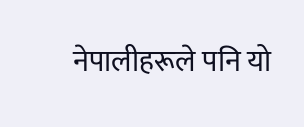नेपालीहरूले पनि यो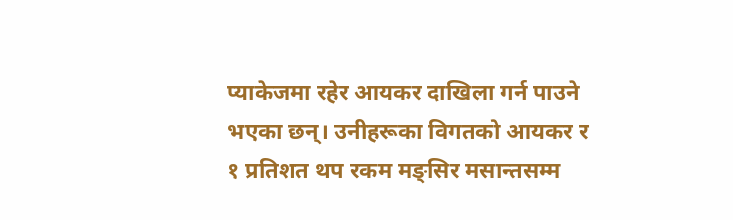प्याकेजमा रहेर आयकर दाखिला गर्न पाउने भएका छन्। उनीहरूका विगतको आयकर र १ प्रतिशत थप रकम मङ्सिर मसान्तसम्म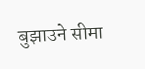बुझाउने सीमा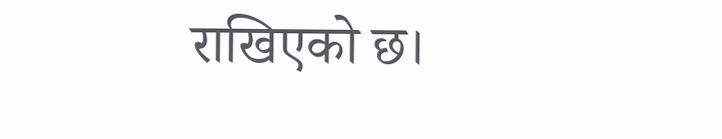राखिएको छ।